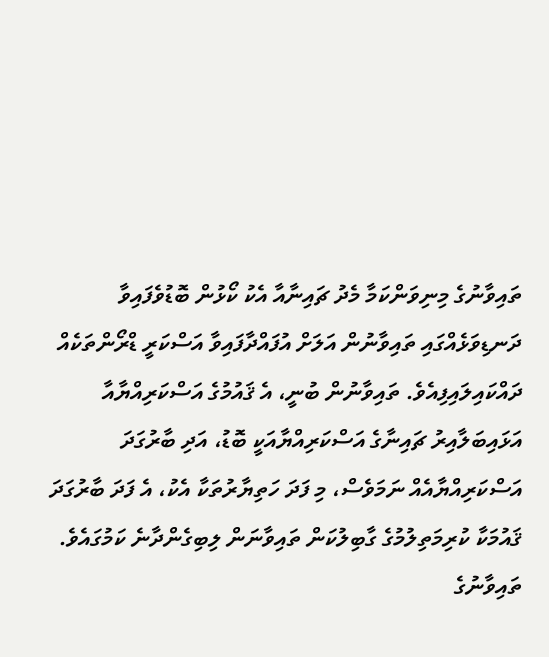ތައިވާނުގެ މިނިވަންކަމާ މެދު ޗައިނާއާ އެކު ކޯޅުން ބޮޑުވެފައިވާ ދަނޑިވަޅެއްގައި ތައިވާނުން އަލަށް އުފައްދާފައިވާ އަސްކަރީ ޑްރޯންތަކެއް ދައްކައިލައިފިއެވެ. ތައިވާނުން ބުނީ، އެ ޤައުމުގެ އަސްކަރިއްޔާއާ އަޅައިބަލާއިރު ޗައިނާގެ އަސްކަރިއްޔާއަކީ ބޮޑު، އަދި ބާރުގަދަ އަސްކަރިއްޔާއެއް ނަމަވެސް، މި ފަދަ ހަތިޔާރުތަކާ އެކު، އެ ފަދަ ބާރުގަދަ ޤައުމަކާ ކުރިމަތިލުމުގެ ގާބިލުކަން ތައިވާނަން ލިބިގެންދާނެ ކަމުގައެވެ.
ތައިވާނުގެ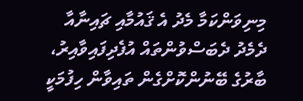މިނިވަންކަމާ މެދު އެ ޤައުމާއި ޗައިނާއާ ދެމެދު ދެބަސްވުންތައް އުފެދިފައިވާއިރު، ބާރުގެ ބޭނުންކޮށްގެން ތައިވާން ހިފުމަކީ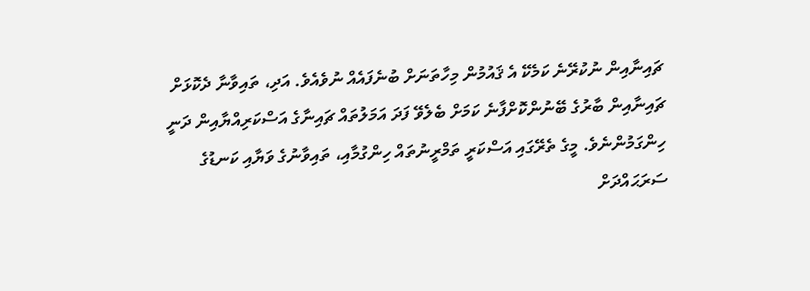ޗައިނާއިން ނުކުރޭނެ ކަމެކޭ އެ ޤައުމުން މިހާތަނަށް ބުނެފައެއް ނުވެއެވެ. އަދި، ތައިވާނާ ދެކޮޅަށް ޗައިނާއިން ބާރުގެ ބޭނުންކޮށްފާނެ ކަމަށް ބެލެވޭ ފަދަ އަމަލުތައް ޗައިނާގެ އަސްކަރިއްޔާއިން ދަނީ ހިންގަމުންނެވެ. މީގެ ތެރޭގައި އަސްކަރީ ތަމްރީނުތައް ހިންގުމާއި، ތައިވާނުގެ ވަޔާއި ކަނޑުގެ ސަރަޙައްދަށް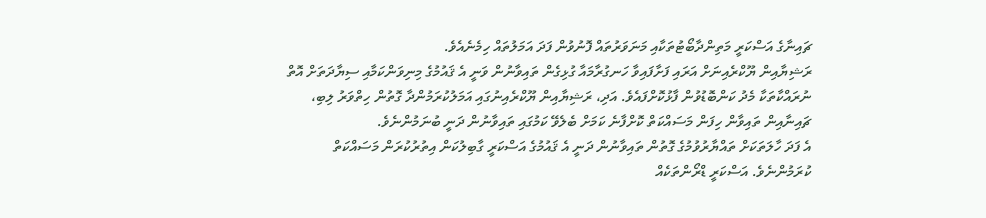ޗައިނާގެ އަސްކަރީ މަތިންދާބޯޓުތަކާއި މަނަވަރުތައް ފޮނުވުން ފަދަ އަމަލުތައް ހިމެނެއެވެ.
ރަޝިޔާއިން ޔޫކްރެއިނަށް އަރައި ފަށާފައިވާ ހަނގުރާމައާ ގުޅިގެން ތައިވާނުން ވަނީ އެ ޤައުމުގެ މިނިވަންކަމާއި ސިޔާދަތަށް އޮތް ނުރައްކާތަކާ މެދު ކަންބޮޑުވުން ފާޅުކޮށްފައެވެ. އަދި، ރަޝިޔާއިން ޔޫކްރެއިނުގައި އަމަލުކުރަމުންދާ ގޮތުން ހިތްވަރު ލިބި، ޗައިނާއިން ތައިވާން ހިފަން މަސައްކަތް ކޮށްފާނެ ކަމަށް ބެލެވޭ ކަމުގައި ތައިވާނުން ދަނީ ބުނަމުންނެވެ.
އެ ފަދަ ހާލަތަކަށް ތައްޔާރުވުމުގެ ގޮތުން ތައިވާނުން ދަނީ އެ ޤައުމުގެ އަސްކަރީ ގާބިލުކަން އިތުރުކުރަން މަސައްކަތް ކުރަމުންނެވެ. އަސްކަރީ ޑްރޯންތަކެއް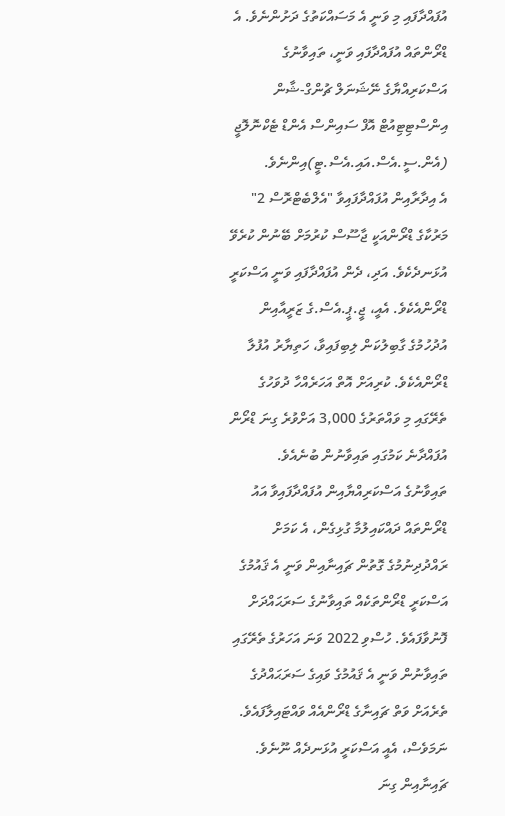އުފައްދާފައި މި ވަނީ އެ މަސައްކަތުގެ ދަށުންނެވެ. އެ ޑްރޯންތައް އުފައްދާފައި ވަނީ، ތައިވާނުގެ އަސްކަރިއްޔާގެ ނޭޝަނަލް ޗުންގް-ޝާން އިންސްޓިޓިއުޓް އޮފް ސައިންސް އެންޑް ޓެކްނޮލޮޖީ (އެން.ސީ.އެސް.އައި.އެސް.ޓީ)އިންނެވެ.
އެ އިދާރާއިން އުފައްދާފައިވާ "އެލްބެޓްރޮސް 2" މަރުކާގެ ޑްރޯންއަކީ ޖާސޫސް ކުރުމަށް ބޭނުން ކުރެވޭ އުޅަނދެކެވެ. އަދި، ދެން އުފައްދާފައި ވަނީ އަސްކަރީ ޑްރޯންއެކެވެ. އެއީ، ޖީ.ޕީ.އެސް.ގެ ޒަރީއާއިން އުދުހުމުގެ ގާބިލުކަން ލިބިފައިވާ، ހަތިޔާރު އުފުލާ ޑްރޯންއެކެވެ. ކުރިއަށް އޮތް އަހަރެއްހާ ދުވަހުގެ ތެރޭގައި މި ވައްތަރުގެ 3,000 އަށްވުރެ ގިނަ ޑްރޯން އުފައްދާނެ ކަމުގައި ތައިވާނުން ބުނެއެވެ.
ތައިވާނުގެ އަސްކަރިއްޔާއިން އުފައްދާފައިވާ އައު ޑްރޯންތައް ދައްކައިލުމާ ގުޅިގެން، އެ ކަމަށް ރައްދުދިނުމުގެ ގޮތުން ޗައިނާއިން ވަނީ އެ ޤައުމުގެ އަސްކަރީ ޑްރޯންތަކެއް ތައިވާނުގެ ސަރަޙައްދަށް ފޮނުވާފައެވެ. ހުސްވި 2022 ވަނަ އަހަރުގެ ތެރޭގައި ތައިވާނުން ވަނީ އެ ޤައުމުގެ ވައިގެ ސަރަޙައްދުގެ ތެރެއަށް ވަތް ޗައިނާގެ ޑްރޯންއެއް ވައްޓައިލާފައެވެ. ނަމަވެސް، އެއީ އަސްކަރީ އުޅަނދެއް ނޫނެވެ.
ޗައިނާއިން ގިނަ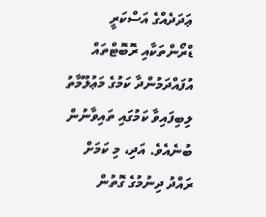ޢަދަދެއްގެ އަސްކަރީ ޑްރޯންތަކާއި ރޮބޮޓްތައް އުފައްދަމުންދާ ކަމުގެ މަޢުލޫމާތު ލިބިފައިވާ ކަމުގައި ތައިވާނުން ބުނެއެވެ. އަދި، މި ކަމަށް ރައްދު ދިނުމުގެ ގޮތުން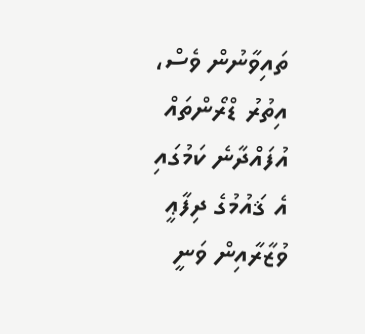ތައިވާނުން ވެސް، އިތުރު ޑްރޯންތައް އުފައްދާނެ ކަމުގައި އެ ޤައުމުގެ ދިފާޢީ ވުޒާރާއިން ވަނީ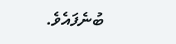ބުނެފައެވެ.